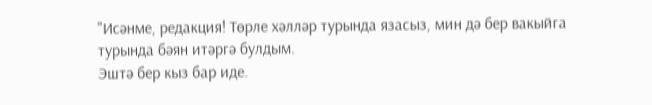"Исәнме, редакция! Төрле хәлләр турында язасыз, мин дә бер вакыйга турында бәян итәргә булдым.
Эштә бер кыз бар иде.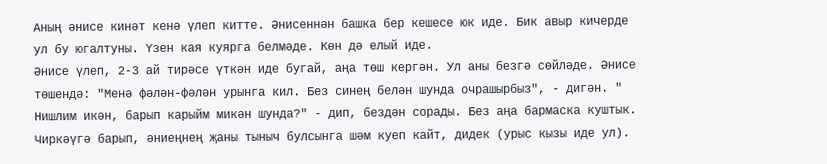Аның әнисе кинәт кенә үлеп китте. Әнисеннән башка бер кешесе юк иде. Бик авыр кичерде ул бу югалтуны. Үзен кая куярга белмәде. Көн дә елый иде.
Әнисе үлеп, 2-3 ай тирәсе үткән иде бугай, аңа төш кергән. Ул аны безгә сөйләде. Әнисе төшендә: "Менә фәлән-фәлән урынга кил. Без синең белән шунда очрашырбыз", - дигән. " Нишлим икән, барып карыйм микән шунда?" - дип, бездән сорады. Без аңа бармаска куштык. Чиркәүгә барып, әниеңнең җаны тыныч булсынга шәм куеп кайт, дидек (урыс кызы иде ул).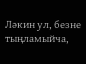Ләкин ул, безне тыңламыйча,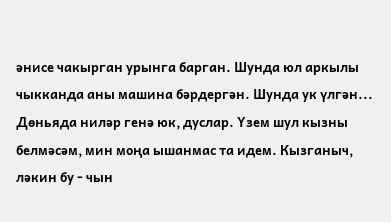әнисе чакырган урынга барган. Шунда юл аркылы чыкканда аны машина бәрдергән. Шунда ук үлгән...
Дөньяда ниләр генә юк, дуслар. Үзем шул кызны белмәсәм, мин моңа ышанмас та идем. Кызганыч, ләкин бу - чын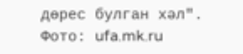дөрес булган хәл".
Фото: ufa.mk.ru